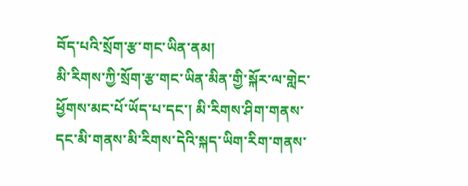བོད་པའི་སྲོག་རྩ་གང་ཡིན་ནམ།
མི་རིགས་ཀྱི་སྲོག་རྩ་གང་ཡིན་མིན་གྱི་སྐོར་ལ་གླེང་ཕྱོགས་མང་པོ་ཡོད་པ་དང་། མི་རིགས་ཤིག་གནས་དང་མི་གནས་མི་རིགས་དེའི་སྐད་ཡིག་རིག་གནས་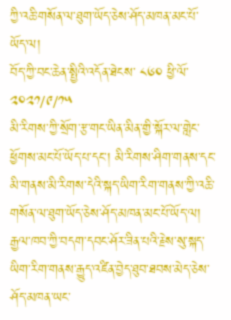ཀྱི་འཆི་གསོན་ལ་ཐུག་ཡོད་ཅེས་ཤོད་མཁན་མང་པོ་ཡོད་ལ།
བོད་ཀྱི་བང་ཆེན་སྤྱིའི་འདོན་ཐེངས་ ༨༦༠ ཕྱི་ལོ་ ༢༠༢༡/༩/༡༥
མི་རིགས་ཀྱི་སྲོག་རྩ་གང་ཡིན་མིན་གྱི་སྐོར་ལ་གླེང་ཕྱོགས་མང་པོ་ཡོད་པ་དང་། མི་རིགས་ཤིག་གནས་དང་མི་གནས་མི་རིགས་དེའི་སྐད་ཡིག་རིག་གནས་ཀྱི་འཆི་གསོན་ལ་ཐུག་ཡོད་ཅེས་ཤོད་མཁན་མང་པོ་ཡོད་ལ། རྒྱལ་ཁབ་ཀྱི་བདག་དབང་ཤོར་ཟིན་པའི་རྗེས་སུ་སྐད་ཡིག་རིག་གནས་རྒྱུད་འཛིན་བྱེད་ཐུབ་ཐབས་མེད་ཅེས་ཤོད་མཁན་ཡང་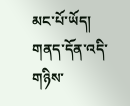མང་པོ་ཡོད། གནད་དོན་འདི་གཉིས་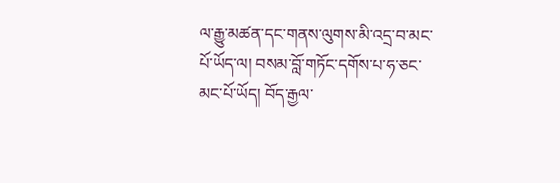ལ་རྒྱུ་མཚན་དང་གནས་ལུགས་མི་འདྲ་བ་མང་པོ་ཡོད་ལ། བསམ་བློ་གཏོང་དགོས་པ་ཧ་ཅང་མང་པོ་ཡོད། བོད་རྒྱལ་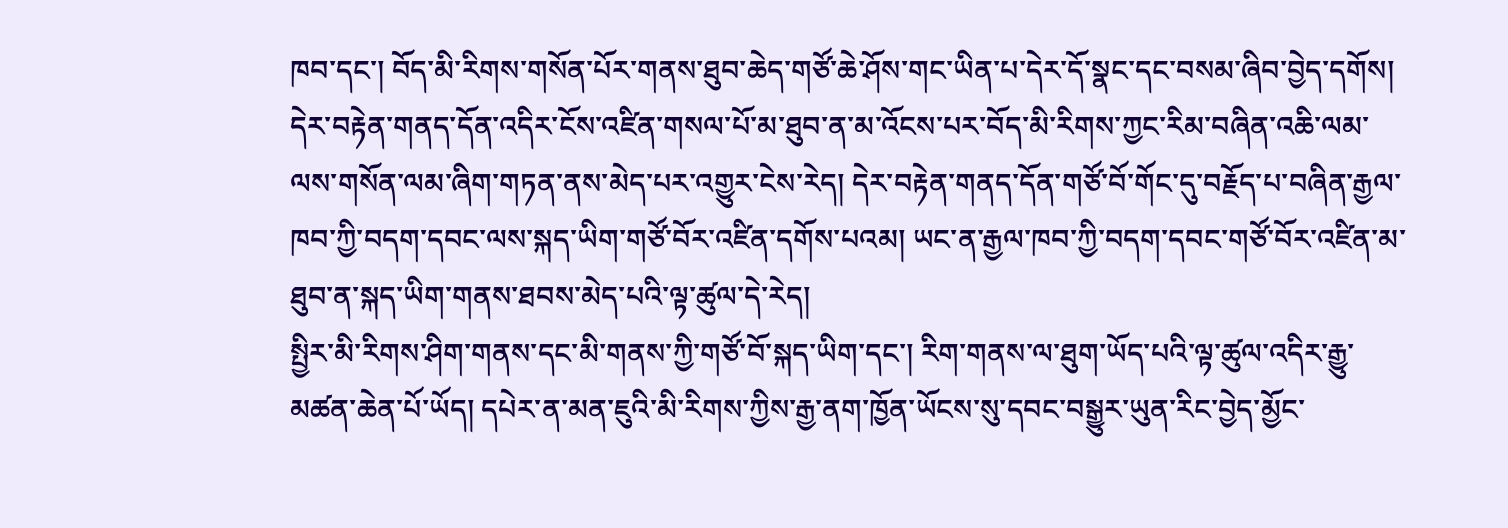ཁབ་དང་། བོད་མི་རིགས་གསོན་པོར་གནས་ཐུབ་ཆེད་གཙོ་ཆེ་ཤོས་གང་ཡིན་པ་དེར་དོ་སྣང་དང་བསམ་ཞིབ་བྱེད་དགོས། དེར་བརྟེན་གནད་དོན་འདིར་ངོས་འཛིན་གསལ་པོ་མ་ཐུབ་ན་མ་འོངས་པར་བོད་མི་རིགས་ཀྱང་རིམ་བཞིན་འཆི་ལམ་ལས་གསོན་ལམ་ཞིག་གཏན་ནས་མེད་པར་འགྱུར་ངེས་རེད། དེར་བརྟེན་གནད་དོན་གཙོ་བོ་གོང་དུ་བརྗོད་པ་བཞིན་རྒྱལ་ཁབ་ཀྱི་བདག་དབང་ལས་སྐད་ཡིག་གཙོ་བོར་འཛིན་དགོས་པའམ། ཡང་ན་རྒྱལ་ཁབ་ཀྱི་བདག་དབང་གཙོ་བོར་འཛིན་མ་ཐུབ་ན་སྐད་ཡིག་གནས་ཐབས་མེད་པའི་ལྟ་ཚུལ་དེ་རེད།
སྤྱིར་མི་རིགས་ཤིག་གནས་དང་མི་གནས་ཀྱི་གཙོ་བོ་སྐད་ཡིག་དང་། རིག་གནས་ལ་ཐུག་ཡོད་པའི་ལྟ་ཚུལ་འདིར་རྒྱུ་མཚན་ཆེན་པོ་ཡོད། དཔེར་ན་མན་ཇུའི་མི་རིགས་ཀྱིས་རྒྱ་ནག་ཁྱོན་ཡོངས་སུ་དབང་བསྒྱུར་ཡུན་རིང་བྱེད་མྱོང་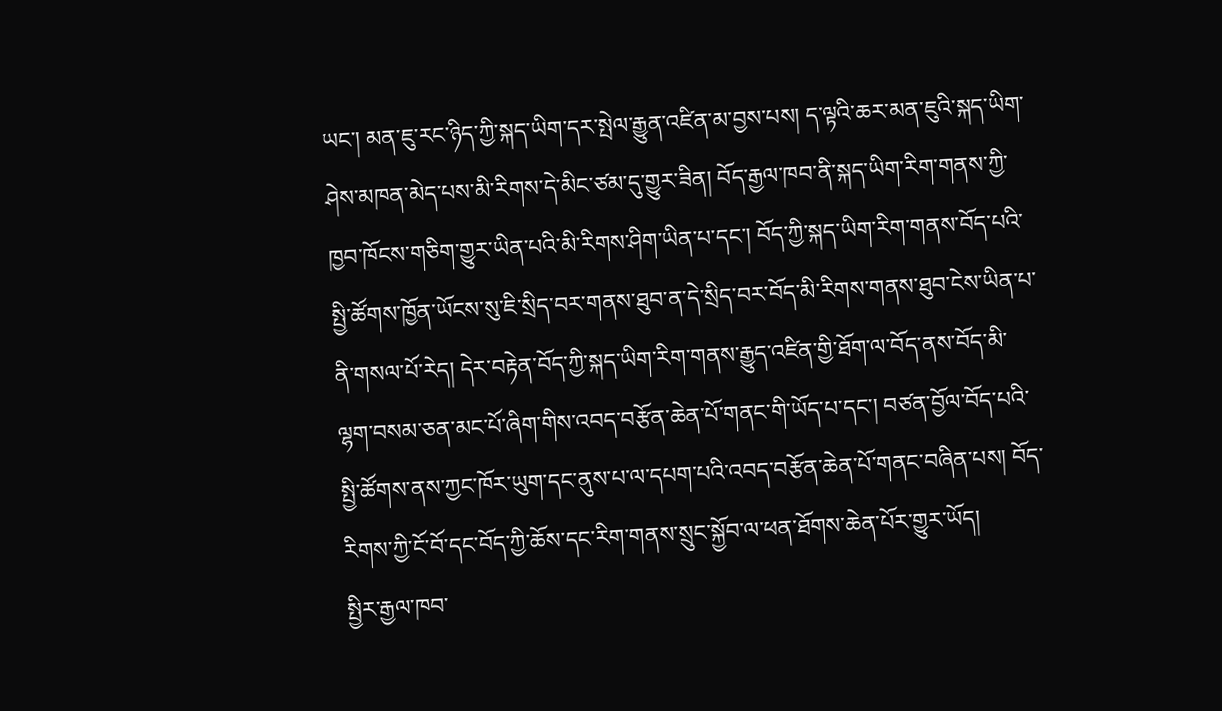ཡང་། མན་ཇུ་རང་ཉིད་ཀྱི་སྐད་ཡིག་དར་སྤེལ་རྒྱུན་འཛིན་མ་བྱས་པས། ད་ལྟའི་ཆར་མན་ཇུའི་སྐད་ཡིག་ཤེས་མཁན་མེད་པས་མི་རིགས་དེ་མིང་ཙམ་དུ་གྱུར་ཟིན། བོད་རྒྱལ་ཁབ་ནི་སྐད་ཡིག་རིག་གནས་ཀྱི་ཁྱབ་ཁོངས་གཅིག་གྱུར་ཡིན་པའི་མི་རིགས་ཤིག་ཡིན་པ་དང་། བོད་ཀྱི་སྐད་ཡིག་རིག་གནས་བོད་པའི་སྤྱི་ཚོགས་ཁྱོན་ཡོངས་སུ་ཇི་སྲིད་བར་གནས་ཐུབ་ན་དེ་སྲིད་བར་བོད་མི་རིགས་གནས་ཐུབ་ངེས་ཡིན་པ་ནི་གསལ་པོ་རེད། དེར་བརྟེན་བོད་ཀྱི་སྐད་ཡིག་རིག་གནས་རྒྱུད་འཛིན་གྱི་ཐོག་ལ་བོད་ནས་བོད་མི་ལྷག་བསམ་ཅན་མང་པོ་ཞིག་གིས་འབད་བརྩོན་ཆེན་པོ་གནང་གི་ཡོད་པ་དང་། བཙན་བྱོལ་བོད་པའི་སྤྱི་ཚོགས་ནས་ཀྱང་ཁོར་ཡུག་དང་ནུས་པ་ལ་དཔག་པའི་འབད་བརྩོན་ཆེན་པོ་གནང་བཞིན་པས། བོད་རིགས་ཀྱི་ངོ་བོ་དང་བོད་ཀྱི་ཆོས་དང་རིག་གནས་སྲུང་སྐྱོབ་ལ་ཕན་ཐོགས་ཆེན་པོར་གྱུར་ཡོད།
སྤྱིར་རྒྱལ་ཁབ་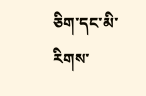ཅིག་དང་མི་རིགས་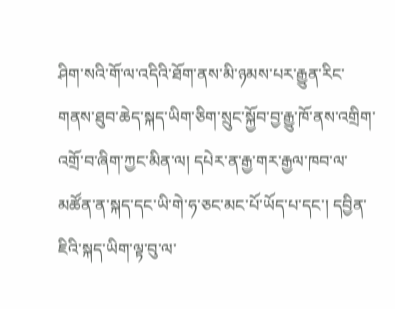ཤིག་སའི་གོ་ལ་འདིའི་ཐོག་ནས་མི་ཉམས་པར་རྒྱུན་རིང་གནས་ཐུབ་ཆེད་སྐད་ཡིག་ཅིག་སྲུང་སྐྱོབ་བྱ་རྒྱུ་ཁོ་ནས་འགྲིག་འགྲོ་བ་ཞིག་ཀྱང་མིན་ལ། དཔེར་ན་རྒྱ་གར་རྒྱལ་ཁབ་ལ་མཚོན་ན་སྐད་དང་ཡི་གེ་ཧ་ཅང་མང་པོ་ཡོད་པ་དང་། དབྱིན་ཇིའི་སྐད་ཡིག་ལྟ་བུ་ལ་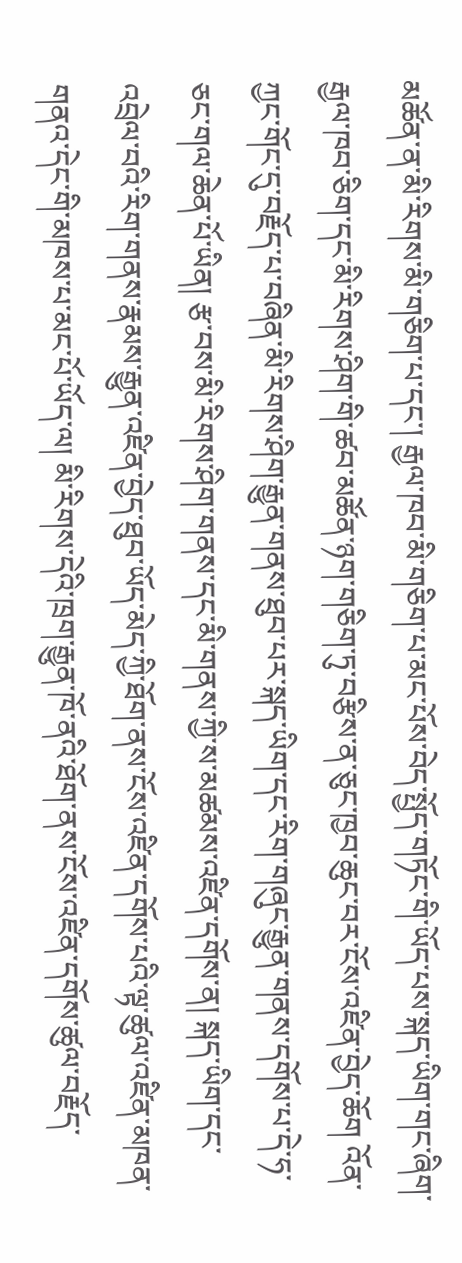མཚོན་ན་མི་རིགས་མི་གཅིག་པ་དང་། རྒྱལ་ཁབ་མི་གཅིག་པ་མང་པོས་བེད་སྤྱོད་གཏོང་གི་ཡོད་པས་སྐད་ཡིག་གང་ཞིག་རྒྱལ་ཁབ་ཅིག་དང་མི་རིགས་ཤིག་གི་ཚབ་མཚོན་ཉག་གཅིག་ཏུ་བརྩིས་ན་ཅུང་ཁྱབ་ཆུང་བར་ངོས་འཛིན་བྱེད་ཆོག འོན་ཀྱང་གོང་དུ་བརྗོད་པ་བཞིན་མི་རིགས་ཤིག་རྒྱུན་གནས་ཐུབ་པར་སྐད་ཡིག་དང་རིག་གཞུང་རྒྱུན་གནས་དགོས་པ་དེ་ཧ་ཅང་གལ་ཆེན་པོ་ཡིན། རྩ་བས་མི་རིགས་ཤིག་གནས་དང་མི་གནས་ཀྱི་ས་མཚམས་འཛིན་དགོས་ན། སྐད་ཡིག་དང་འབྲེལ་བའི་རིག་གནས་རྣམས་རྒྱུན་འཛིན་བྱེད་ཐུབ་ཡོད་མེད་ཀྱི་ཐོག་ནས་ངོས་འཛིན་དགོས་པའི་ལྟ་ཚུལ་འཛིན་མཁན་གནའ་དེང་གི་མཁས་པ་མང་པོ་ཡོད་ལ། མི་རིགས་དེའི་ཁྲག་རྒྱུན་ཁོ་ནའི་ཐོག་ནས་ངོས་འཛིན་དགོས་ཚུལ་བརྗོད་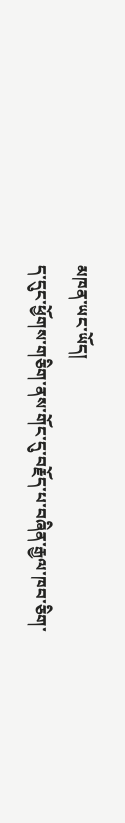མཁན་ཡང་ཡོད།
ད་དུང་ཕྱོགས་གཅིག་ནས་གོང་དུ་བརྗོད་པ་བཞིན་རྒྱལ་ཁབ་ཅིག་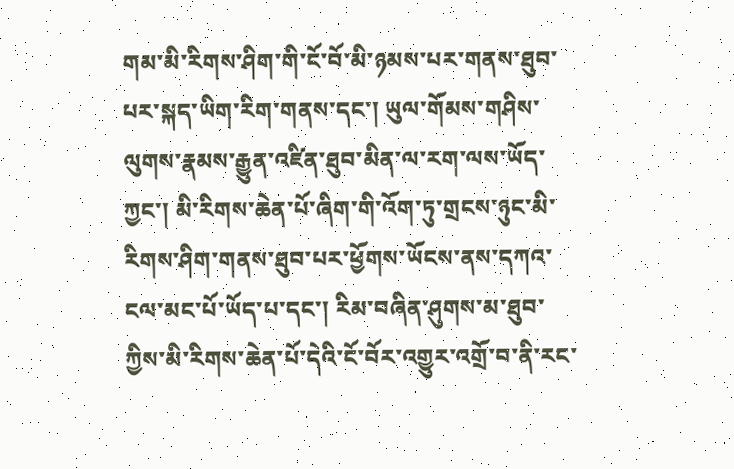གམ་མི་རིགས་ཤིག་གི་ངོ་བོ་མི་ཉམས་པར་གནས་ཐུབ་པར་སྐད་ཡིག་རིག་གནས་དང་། ཡུལ་གོམས་གཤིས་ལུགས་རྣམས་རྒྱུན་འཛིན་ཐུབ་མིན་ལ་རག་ལས་ཡོད་ཀྱང་། མི་རིགས་ཆེན་པོ་ཞིག་གི་འོག་ཏུ་གྲངས་ཉུང་མི་རིགས་ཤིག་གནས་ཐུབ་པར་ཕྱོགས་ཡོངས་ནས་དཀའ་ངལ་མང་པོ་ཡོད་པ་དང་། རིམ་བཞིན་ཤུགས་མ་ཐུབ་ཀྱིས་མི་རིགས་ཆེན་པོ་དེའི་ངོ་བོར་འགྱུར་འགྲོ་བ་ནི་རང་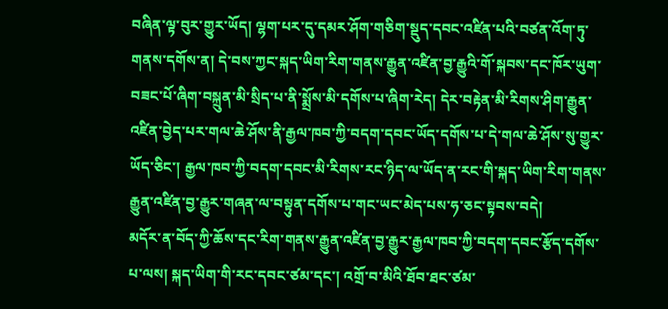བཞིན་ལྟ་བུར་གྱུར་ཡོད། ལྷག་པར་དུ་དམར་ཤོག་གཅིག་སྡུད་དབང་འཛིན་པའི་བཙན་འོག་ཏུ་གནས་དགོས་ན། དེ་བས་ཀྱང་སྐད་ཡིག་རིག་གནས་རྒྱུན་འཛིན་བྱ་རྒྱུའི་གོ་སྐབས་དང་ཁོར་ཡུག་བཟང་པོ་ཞིག་བསྐྲུན་མི་སྲིད་པ་ནི་སྨྲོས་མི་དགོས་པ་ཞིག་རེད། དེར་བརྟེན་མི་རིགས་ཤིག་རྒྱུན་འཛིན་བྱེད་པར་གལ་ཆེ་ཤོས་ནི་རྒྱལ་ཁབ་ཀྱི་བདག་དབང་ཡོད་དགོས་པ་དེ་གལ་ཆེ་ཤོས་སུ་གྱུར་ཡོད་ཅིང་། རྒྱལ་ཁབ་ཀྱི་བདག་དབང་མི་རིགས་རང་ཉིད་ལ་ཡོད་ན་རང་གི་སྐད་ཡིག་རིག་གནས་རྒྱུན་འཛིན་བྱ་རྒྱུར་གཞན་ལ་བསྟུན་དགོས་པ་གང་ཡང་མེད་པས་ཧ་ཅང་སྟབས་བདེ།
མདོར་ན་བོད་ཀྱི་ཆོས་དང་རིག་གནས་རྒྱུན་འཛིན་བྱ་རྒྱུར་རྒྱལ་ཁབ་ཀྱི་བདག་དབང་རྩོད་དགོས་པ་ལས། སྐད་ཡིག་གི་རང་དབང་ཙམ་དང་། འགྲོ་བ་མིའི་ཐོབ་ཐང་ཙམ་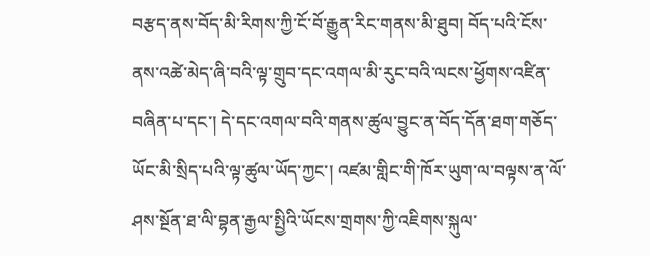བརྩད་ནས་བོད་མི་རིགས་ཀྱི་ངོ་བོ་རྒྱུན་རིང་གནས་མི་ཐུབ། བོད་པའི་ངོས་ནས་འཚེ་མེད་ཞི་བའི་ལྟ་གྲུབ་དང་འགལ་མི་རུང་བའི་ལངས་ཕྱོགས་འཛིན་བཞིན་པ་དང་། དེ་དང་འགལ་བའི་གནས་ཚུལ་བྱུང་ན་བོད་དོན་ཐག་གཅོད་ཡོང་མི་སྲིད་པའི་ལྟ་ཚུལ་ཡོད་ཀྱང་། འཛམ་གླིང་གི་ཁོར་ཡུག་ལ་བལྟས་ན་ལོ་ཤས་སྔོན་ཐ་ལི་བྷན་རྒྱལ་སྤྱིའི་ཡོངས་གྲགས་ཀྱི་འཇིགས་སྐུལ་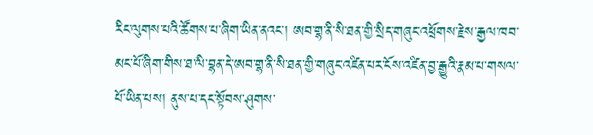རིང་ལུགས་པའི་ཚོགས་པ་ཞིག་ཡིན་ནའང་། ཨབ་གྷ་ནི་སི་ཐན་གྱི་སྲིད་གཞུང་འཕྲོགས་རྗེས་རྒྱལ་ཁབ་མང་པོ་ཞིག་གིས་ཐ་ལི་བྷན་དེ་ཨབ་གྷ་ནི་སི་ཐན་གྱི་གཞུང་འཛིན་པར་ངོས་འཛིན་བྱ་རྒྱུའི་རྣམ་པ་གསལ་པོ་ཡིན་པས། ནུས་པ་དང་སྟོབས་ཤུགས་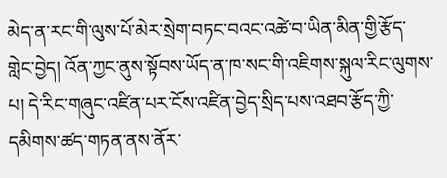མེད་ན་རང་གི་ལུས་པོ་མེར་སྲེག་བཏང་བའང་འཚེ་བ་ཡིན་མིན་གྱི་རྩོད་གླེང་བྱེད། འོན་ཀྱང་ནུས་སྟོབས་ཡོད་ན་ཁ་སང་གི་འཇིགས་སྐུལ་རིང་ལུགས་པ། དེ་རིང་གཞུང་འཛིན་པར་ངོས་འཛིན་བྱེད་སྲིད་པས་འཐབ་རྩོད་ཀྱི་དམིགས་ཚད་གཏན་ནས་ནོར་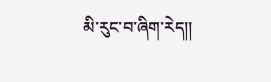མི་རུང་བ་ཞིག་རེད།།